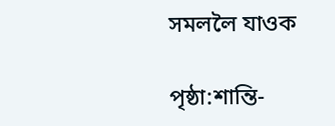সমললৈ যাওক

পৃষ্ঠা:শান্তি-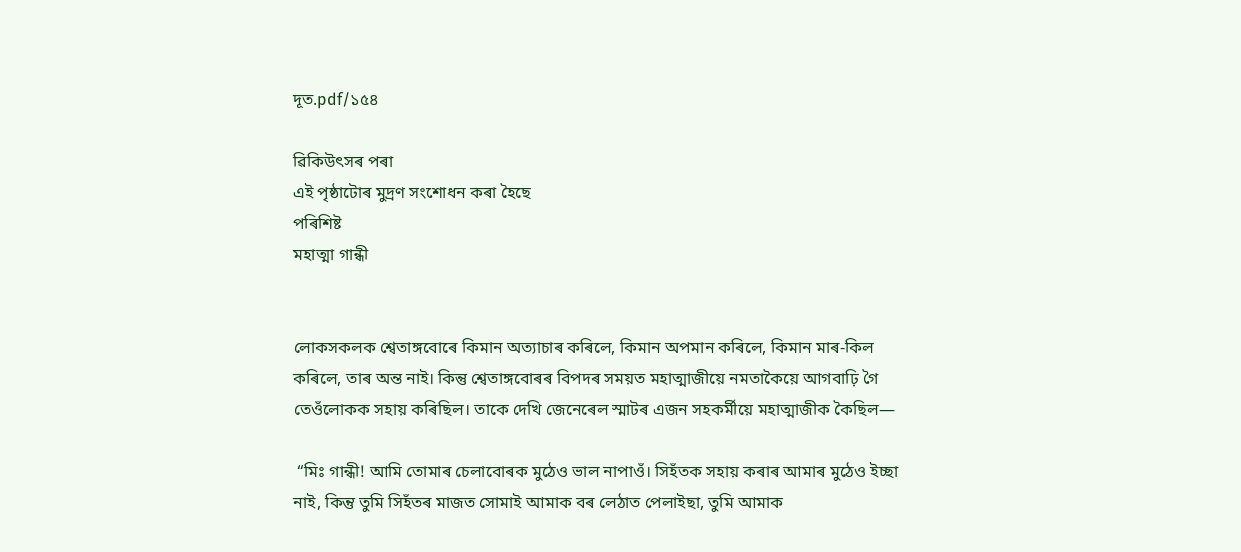দূত.pdf/১৫৪

ৱিকিউৎসৰ পৰা
এই পৃষ্ঠাটোৰ মুদ্ৰণ সংশোধন কৰা হৈছে
পৰিশিষ্ট
মহাত্মা গান্ধী


লোকসকলক শ্বেতাঙ্গবোৰে কিমান অত্যাচাৰ কৰিলে, কিমান অপমান কৰিলে, কিমান মাৰ-কিল কৰিলে, তাৰ অন্ত নাই। কিন্তু শ্বেতাঙ্গবোৰৰ বিপদৰ সময়ত মহাত্মাজীয়ে নমতাকৈয়ে আগবাঢ়ি গৈ তেওঁলোকক সহায় কৰিছিল। তাকে দেখি জেনেৰেল স্মাটৰ এজন সহকৰ্মীয়ে মহাত্মাজীক কৈছিল—

 “মিঃ গান্ধী! আমি তোমাৰ চেলাবোৰক মুঠেও ভাল নাপাওঁ। সিহঁতক সহায় কৰাৰ আমাৰ মুঠেও ইচ্ছা নাই, কিন্তু তুমি সিহঁতৰ মাজত সোমাই আমাক বৰ লেঠাত পেলাইছা, তুমি আমাক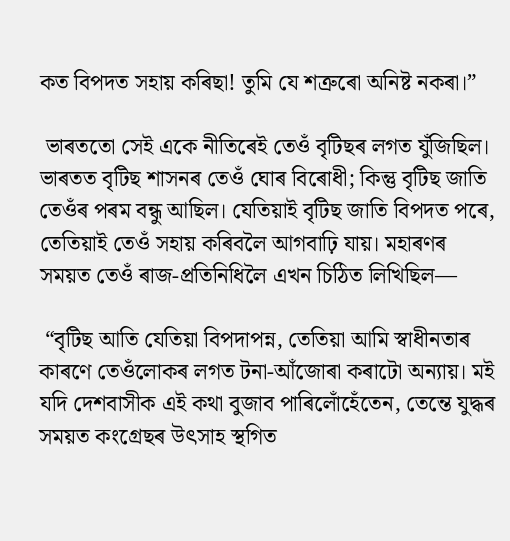কত বিপদত সহায় কৰিছা! তুমি যে শত্ৰুৰো অনিষ্ট নকৰা।”

 ভাৰততো সেই একে নীতিৰেই তেওঁ বৃটিছৰ লগত যুঁজিছিল। ভাৰতত বৃটিছ শাসনৰ তেওঁ ঘোৰ বিৰোধী; কিন্তু বৃটিছ জাতি তেওঁৰ পৰম বন্ধু আছিল। যেতিয়াই বৃটিছ জাতি বিপদত পৰে, তেতিয়াই তেওঁ সহায় কৰিবলৈ আগবাঢ়ি যায়। মহাৰণৰ সময়ত তেওঁ ৰাজ-প্ৰতিনিধিলৈ এখন চিঠিত লিখিছিল—

 “বৃটিছ আতি যেতিয়া বিপদাপন্ন, তেতিয়া আমি স্বাধীনতাৰ কাৰণে তেওঁলোকৰ লগত টনা-আঁজোৰা কৰাটো অন্যায়। মই যদি দেশবাসীক এই কথা বুজাব পাৰিলোঁহেঁতেন, তেন্তে যুদ্ধৰ সময়ত কংগ্ৰেছৰ উৎসাহ স্থগিত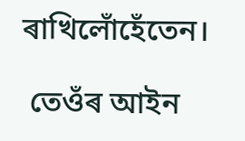ৰাখিলোঁহেঁতেন।

 তেওঁৰ আইন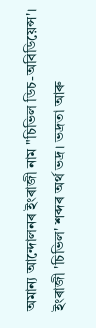অমান্য আন্দোলনৰ ইংৰাজী নাম "চিভিল ডিচ-অবিডিয়েন্স'। ইংৰাজী 'চিভিল' শব্দৰ অৰ্থ ভদ্ৰ। ভদ্ৰতা আৰু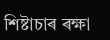শিষ্টাচাৰ ৰক্ষা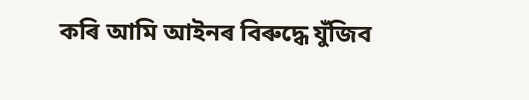কৰি আমি আইনৰ বিৰুদ্ধে যুঁজিব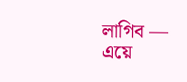লাগিব — এয়ে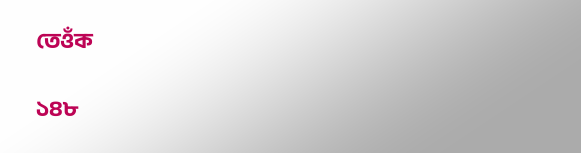তেওঁক

১৪৮